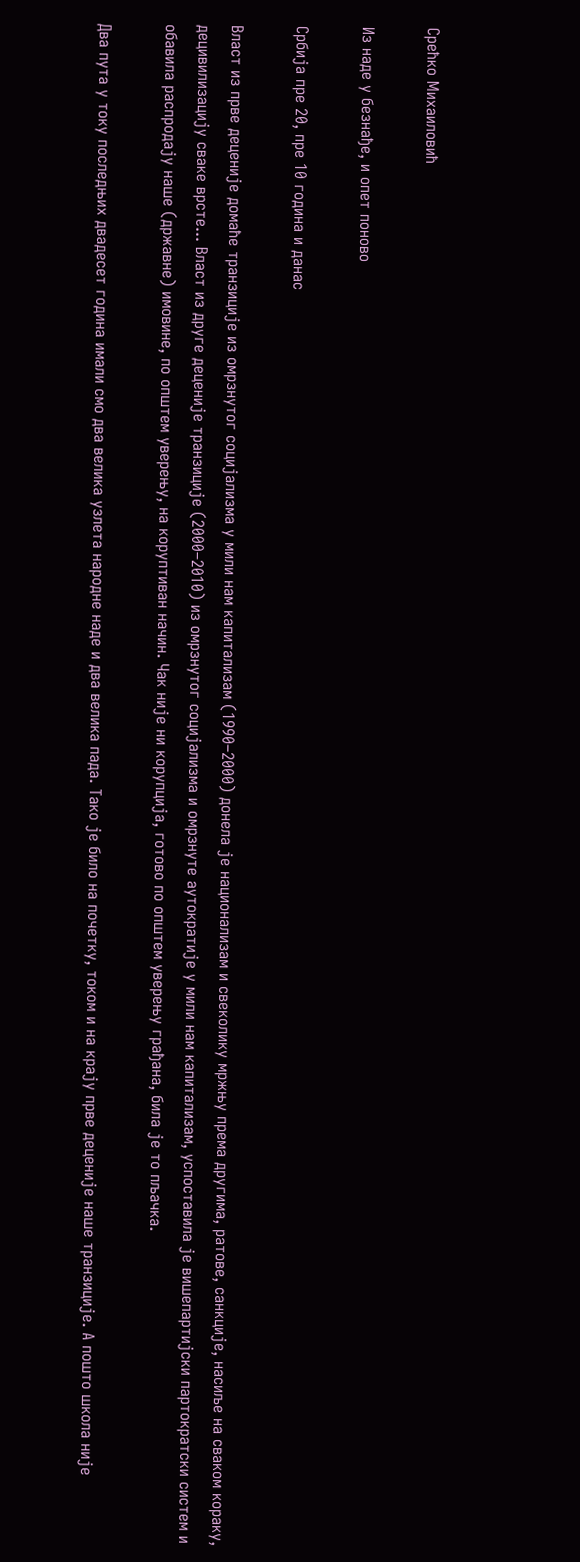Срећко Михаиловић

Из наде у безнађе, и опет поново

Србија пре 20, пре 10 година и данас

Власт из прве деценије домаће транзиције из омрзнутог социјализма у мили нам капитализам (1990–2000) донела је национализам и свеколику мржњу према другима, ратове, санкције, насиље на сваком кораку, децивилизацију сваке врсте... Власт из друге деценије транзиције (2000–2010) из омрзнутог социјализма и омрзнуте аутократије у мили нам капитализам, успоставила је вишепартијски партократски систем и обавила распродају наше (државне) имовине, по општем уверењу, на коруптиван начин. Чак није ни корупција, готово по општем уверењу грађана, била је то пљачка.

Два пута у току последњих двадесет година имали смо два велика узлета народне наде и два велика пада. Тако је било на почетку, током и на крају прве деценије наше транзиције. А пошто школа није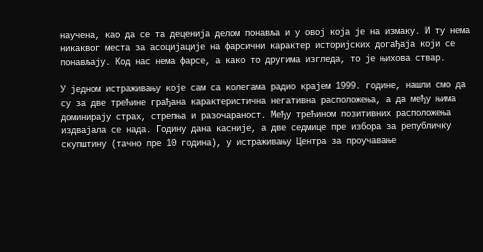научена, као да се та деценија делом понавља и у овој која је на измаку. И ту нема никаквог места за асоцијације на фарсични карактер историјских догађаја који се понављају. Код нас нема фарсе, а како то другима изгледа, то је њихова ствар.

У једном истраживању које сам са колегама радио крајем 1999. године, нашли смо да су за две трећине грађана карактеристична негативна расположења, а да међу њима доминирају страх, стрепња и разочараност. Међу трећином позитивних расположења издвајала се нада. Годину дана касније, а две седмице пре избора за републичку скупштину (тачно пре 10 година), у истраживању Центра за проучавање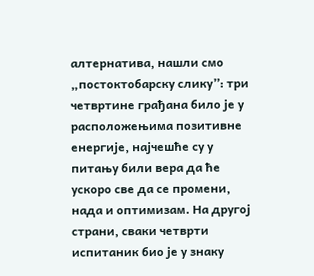алтернатива, нашли смо „постоктобарску слику”: три четвртине грађана било је у расположењима позитивне енергије, најчешће су у питању били вера да ће ускоро све да се промени, нада и оптимизам. На другој страни, сваки четврти испитаник био је у знаку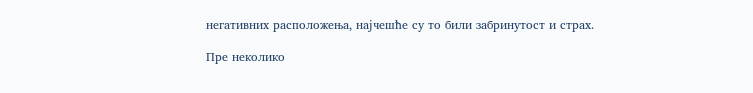негативних расположења, најчешће су то били забринутост и страх.

Пре неколико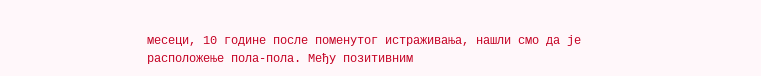месеци, 10 године после поменутог истраживања, нашли смо да је расположење пола-пола. Међу позитивним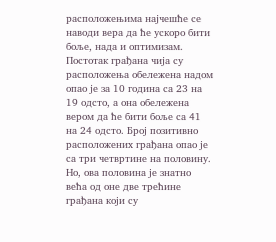расположењима најчешће се наводи вера да ће ускоро бити боље, нада и оптимизам. Постотак грађана чија су расположења обележена надом опао је за 10 година са 23 на 19 одсто, а она обележена вером да ће бити боље са 41 на 24 одсто. Број позитивно расположених грађана опао је са три четвртине на половину. Но, ова половина је знатно већа од оне две трећине грађана који су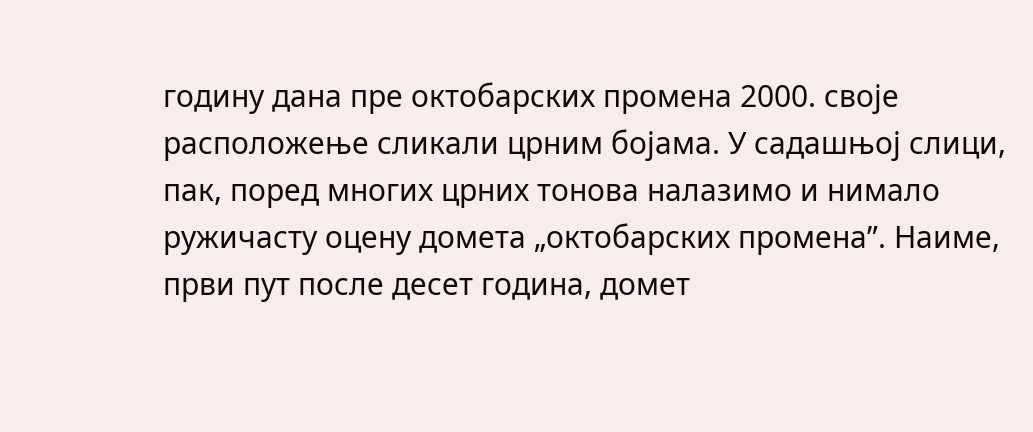годину дана пре октобарских промена 2000. своје расположење сликали црним бојама. У садашњој слици, пак, поред многих црних тонова налазимо и нимало ружичасту оцену домета „октобарских промена”. Наиме, први пут после десет година, домет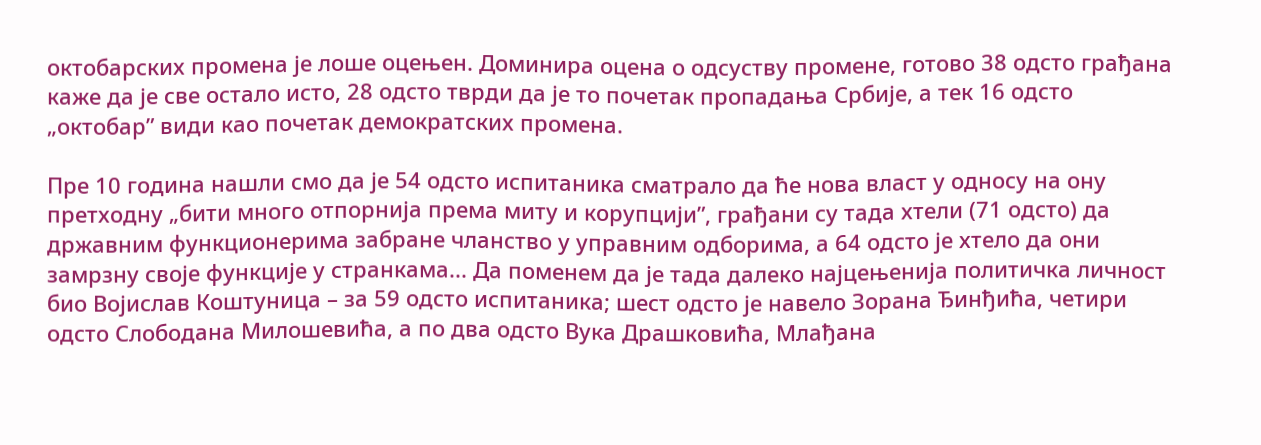октобарских промена је лоше оцењен. Доминира оцена о одсуству промене, готово 38 одсто грађана каже да је све остало исто, 28 одсто тврди да је то почетак пропадања Србије, а тек 16 одсто „октобар” види као почетак демократских промена.

Пре 10 година нашли смо да је 54 одсто испитаника сматрало да ће нова власт у односу на ону претходну „бити много отпорнија према миту и корупцији”, грађани су тада хтели (71 одсто) да државним функционерима забране чланство у управним одборима, а 64 одсто је хтело да они замрзну своје функције у странкама... Да поменем да је тада далеко најцењенија политичка личност био Војислав Коштуница – за 59 одсто испитаника; шест одсто је навело Зорана Ђинђића, четири одсто Слободана Милошевића, а по два одсто Вука Драшковића, Млађана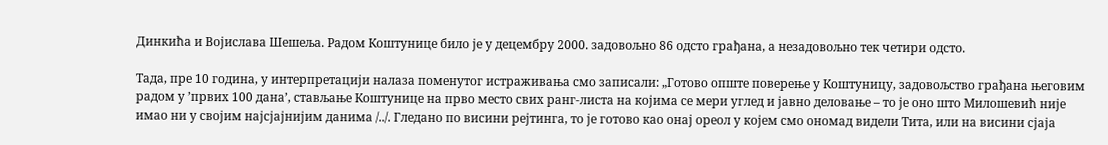Динкића и Војислава Шешеља. Радом Коштунице било је у децембру 2000. задовољно 86 одсто грађана, а незадовољно тек четири одсто.

Тада, пре 10 година, у интерпретацији налаза поменутог истраживања смо записали: „Готово опште поверење у Коштуницу, задовољство грађана његовим радом у ’првих 100 дана’, стављање Коштунице на прво место свих ранг-листа на којима се мери углед и јавно деловање – то је оно што Милошевић није имао ни у својим најсјајнијим данима /../. Гледано по висини рејтинга, то је готово као онај ореол у којем смо ономад видели Тита, или на висини сјаја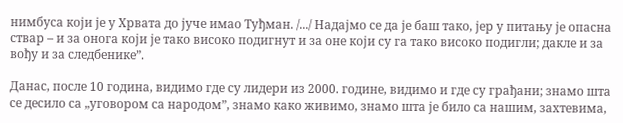нимбуса који је у Хрвата до јуче имао Туђман. /.../ Надајмо се да је баш тако, јер у питању је опасна ствар – и за онога који је тако високо подигнут и за оне који су га тако високо подигли; дакле и за вођу и за следбенике”.

Данас, после 10 година, видимо где су лидери из 2000. године, видимо и где су грађани; знамо шта се десило са „уговором са народом”, знамо како живимо, знамо шта је било са нашим, захтевима,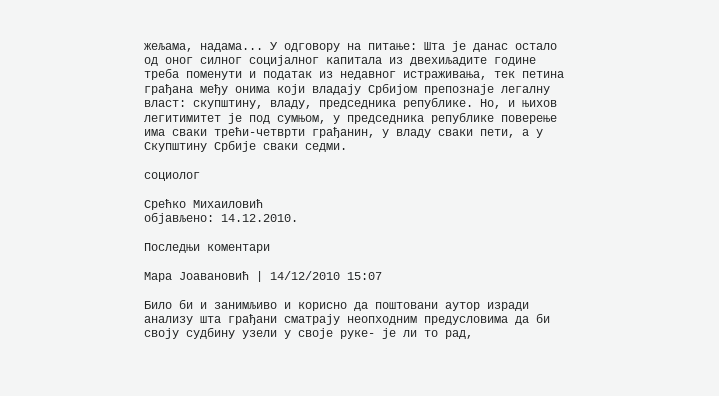жељама, надама... У одговору на питање: Шта је данас остало од оног силног социјалног капитала из двехиљадите године треба поменути и податак из недавног истраживања, тек петина грађана међу онима који владају Србијом препознаје легалну власт: скупштину, владу, председника републике. Но, и њихов легитимитет је под сумњом, у председника републике поверење има сваки трећи-четврти грађанин, у владу сваки пети, а у Скупштину Србије сваки седми.

социолог

Срећко Михаиловић
објављено: 14.12.2010.

Последњи коментари

Мара Јоавановић | 14/12/2010 15:07

Било би и занимљиво и корисно да поштовани аутор изради анализу шта грађани сматрају неопходним предусловима да би своју судбину узели у своје руке- је ли то рад,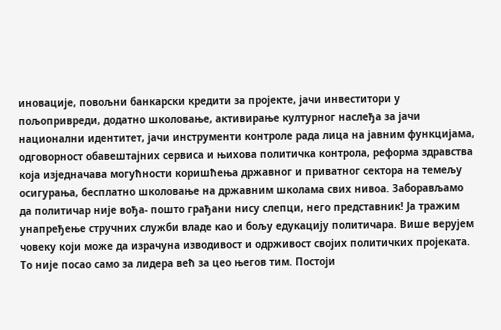иновације, повољни банкарски кредити за пројекте, јачи инвеститори у пољопривреди, додатно школовање, активирање културног наслеђа за јачи национални идентитет, јачи инструменти контроле рада лица на јавним функцијама, одговорност обавештајних сервиса и њихова политичка контрола, реформа здравства која изједначава могућности коришћења државног и приватног сектора на темељу осигурања, бесплатно школовање на државним школама свих нивоа. Заборављамо да политичар није вођа- пошто грађани нису слепци, него представник! Ја тражим унапређење стручних служби владе као и бољу едукацију политичара. Више верујем човеку који може да израчуна изводивост и одрживост својих политичких пројеката. То није посао само за лидера већ за цео његов тим. Постоји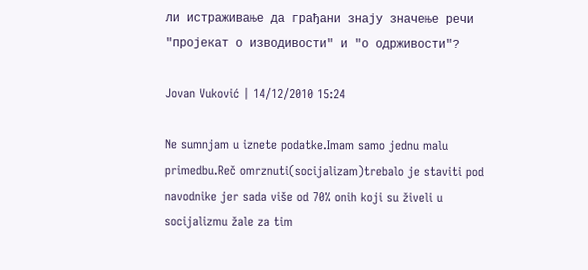ли истраживање да грађани знају значење речи "пројекат о изводивости" и "о одрживости"?

Jovan Vuković | 14/12/2010 15:24

Ne sumnjam u iznete podatke.Imam samo jednu malu primedbu.Reč omrznuti(socijalizam)trebalo je staviti pod navodnike jer sada više od 70% onih koji su živeli u socijalizmu žale za tim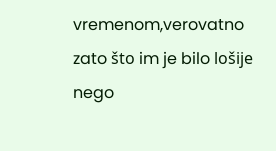vremenom,verovatno zato što im je bilo lošije nego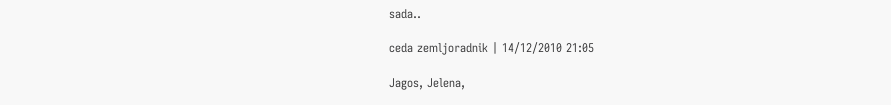sada..

ceda zemljoradnik | 14/12/2010 21:05

Jagos, Jelena,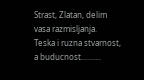Strast, Zlatan, delim vasa razmisljanja.
Teska i ruzna stvarnost, a buducnost..........